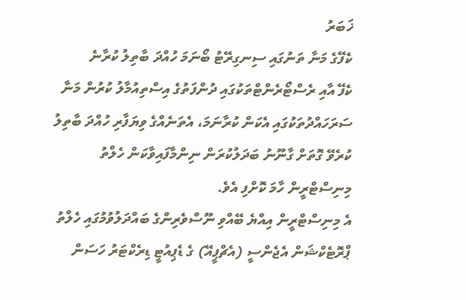ޚަބަރު
ކެފޭގެ މަނާ ތަނުގައި ސިނގިރޭޓު ބޯނަމަ ހުއްދަ ބާތިލު ކުރާނެ
ކެފޭ އާއި ރެސްޓޯރެންޓްތަކުގައި ދުންފަތުގެ އިސްތިއުމާލު ކުރުން މަނާ ސަރަހައްދުތަކުގައި އެކަން ކުރާނަމަ، އެތަނެއްގެ ވިޔަފާރި ހުއްދަ ބާތިލު ކުރެވޭ ގޮތަށް ގާނޫނު ބަދަލުކުރަން ނިންމާފައިވާކަން ހެލްތު މިނިސްޓްރީން ހާމަ ކޮށްފި އެވެ.
އެ މިނިސްޓްރީން އިއްޔެ ބޭއްވި ނޫސްވެރިންގެ ބައްދަލުވުމުގައި ހެލްތު ޕްރޮޓެކްޝަން އެޖެންސީ (އެޗްޕީއޭ) ގެ ޑެޕިއުޓީ ޑިރެކްޓަރު ހަސަން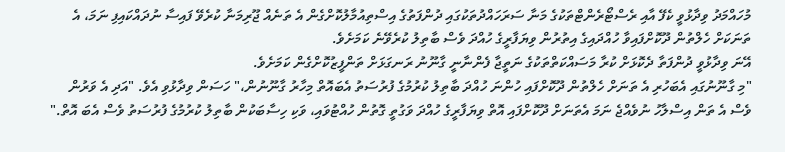މުހައްމަދު ވިދާޅުވީ ކެފޭ އާއި ރެސްޓޯރެންޓްތަކުގެ މަނާ ސަރަހައްދުތަކުގައި ދުންފަތުގެ އިސްތިއުމާލުކޮށްގެން އެ ތަނެއް ޖޫރިމަނާ ކުރެވޭ ފައިސާ ނުދައްކައިފި ނަމަ، އެ ތަނަކަށް ހެލްތުން ދޫކޮށްފައިވާ ހުއްދައިގެ އިތުރުން ވިޔަފާރީގެ ހުއްދަ ވެސް ބާތިލު ކުރެވޭނެ ކަމަށެވެ.
އޭނަ ވިދާޅުވީ ދުންފަތާ ދެކޮޅަށް ކުރާ މަސައްކަތްތަކުގެ ނަތީޖާ ފެންނާނީ ގާނޫނު ރަނގަޅަށް ތަންފީޒުކޮށްގެން ކަމަށެވެ.
"މި ގާނޫނުގައި އެބަހުރި އެ ތަނަށް ހެލްތުން ދޫކޮށްފައި ހުންނަ ހުއްދަ ބާތިލު ކުރުމުގެ ފުރުސަތު އެބައޮތް މިހާރު ގާނޫނުން،" ހަސަން ވިދާޅުވި އެވެ. "އަދި އެ ވަރުން ވެސް އެ ތަން އިސްލާހު ނުވެއްޖެ ނަމަ އެތަނަށް ދޫކޮށްފައި އޮތް ވިޔަފާރީގެ ހުއްދަ ވަގުތީ ގޮތުން ހުއްޓުވައި، ވަކި ހިސާބަކުން ބާތިލު ކުރުމުގެ ފުރުސަތު ވެސް އެބަ އޮތް."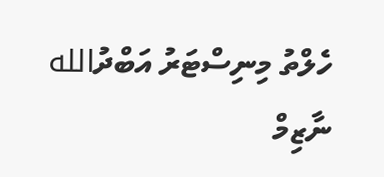ހެލްތު މިނިސްޓަރު އަބްދުالله ނާޒިމް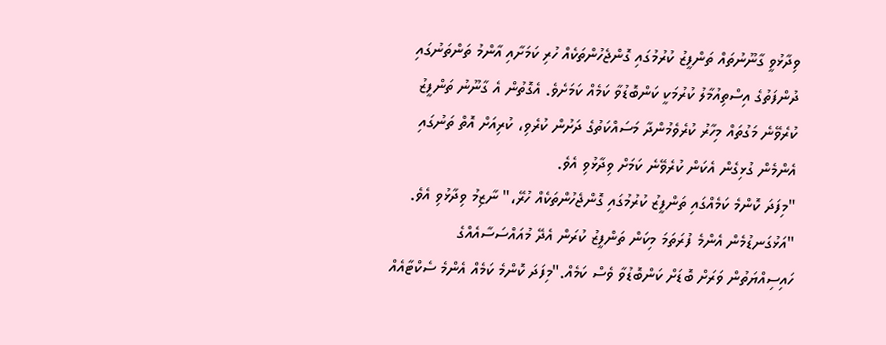ވިދާޅުވީ ގާނޫނުތައް ތަންފީޒު ކުރުމުގައި ގޮންޖެހުންތަކެއް ހުރި ކަމަށާއި އާންމު ތަންތަނުގައި ދުންފަތުގެ އިސްތިއުމާލު ކުރުމަކީ ކަންބޮޑުވާ ކަމެއް ކަމަށެވެ. އެގޮތުން އެ ގާނޫނު ތަންފީޒު ކުރެވޭނެ މަގުތައް މިހާރު ކުރެވެމުންދާ މަސައްކަތުގެ ދަށުން ކުރެވި، ކުރިއަށް އޮތް ތަނުގައި އެންމެން ގުޅިގެން އެކަން ކުރެވޭނެ ކަމަށް ވިދާޅުވި އެވެ.
"މިފަދަ ކޮންމެ ކަމެއްގައި ތަންފީޒު ކުރުމުގައި ގޮންޖެހުންތަކެއް ހުރޭ،" ނާޒިމު ވިދާޅުވި އެވެ. "އަޅުގަނޑުމެން އެންމެ ފުރަތަމަ މިކަން ތަންފީޒު ކުރަން އެދޭ މުއައްސަސާއެއްގެ ހައިސިއްޔަތުން ވަރަށް ބޮޑަށް ކަންބޮޑުވާ ވެސް ކަމެއް."މިފަދަ ކޮންމެ ކަމެއް އެންމެ ސެކްޓާއެއް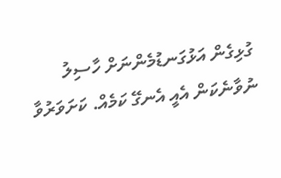ގުޅިގެން އަޅުގަނޑުމެންނަށް ހާސިލު ނުވާނެކަން އެއީ އެނގޭ ކަމެއް. ކަށަވަރުވާ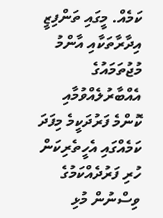ކަމެއް. މީގައި ތަންފިޒީ އިދާރާތަކާއި އާންމު މުޖުތަމައުގެ އެއްބާރުލެއްވުމާއި ކޮންމެ ފަރުދަކީމެ މިފަދަ ކަމެއްގައި އެހީތެރިކަން ހުރި ފަރުދެއްކަމުގެ ވިސްނުން މުޅި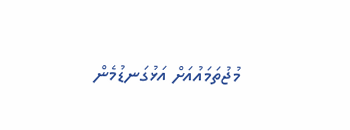މުޖުތަމައުއަށް އަޅުގަނޑުމެން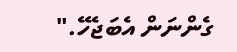ގެންނަން އެބަޖެހޭ."